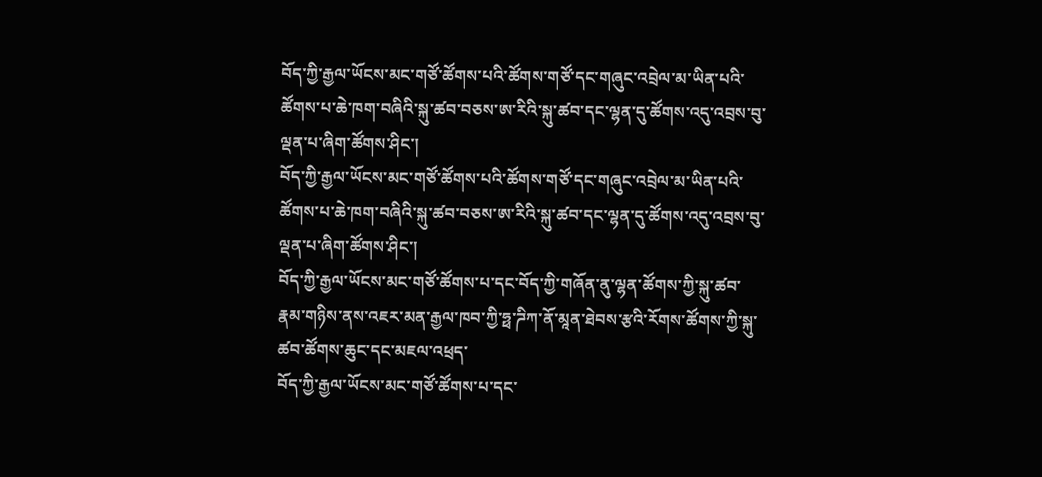བོད་ཀྱི་རྒྱལ་ཡོངས་མང་གཙོ་ཚོགས་པའི་ཚོགས་གཙོ་དང་གཞུང་འབྲེལ་མ་ཡིན་པའི་ཚོགས་པ་ཆེ་ཁག་བཞིའི་སྐུ་ཚབ་བཅས་ཨ་རིའི་སྐུ་ཚབ་དང་ལྷན་དུ་ཚོགས་འདུ་འབྲས་བུ་ལྡན་པ་ཞིག་ཚོགས་ཤིང་།
བོད་ཀྱི་རྒྱལ་ཡོངས་མང་གཙོ་ཚོགས་པའི་ཚོགས་གཙོ་དང་གཞུང་འབྲེལ་མ་ཡིན་པའི་ཚོགས་པ་ཆེ་ཁག་བཞིའི་སྐུ་ཚབ་བཅས་ཨ་རིའི་སྐུ་ཚབ་དང་ལྷན་དུ་ཚོགས་འདུ་འབྲས་བུ་ལྡན་པ་ཞིག་ཚོགས་ཤིང་།
བོད་ཀྱི་རྒྱལ་ཡོངས་མང་གཙོ་ཚོགས་པ་དང་བོད་ཀྱི་གཞོན་ནུ་ལྷན་ཚོགས་ཀྱི་སྐུ་ཚབ་རྣམ་གཉིས་ནས་འཇར་མན་རྒྱལ་ཁབ་ཀྱི་ཧྥ་ཌིཀ་ནོ་མཱན་ཐེབས་རྩའི་རོགས་ཚོགས་ཀྱི་སྐུ་ཚབ་ཚོགས་ཆུང་དང་མཇལ་འཕྲད་
བོད་ཀྱི་རྒྱལ་ཡོངས་མང་གཙོ་ཚོགས་པ་དང་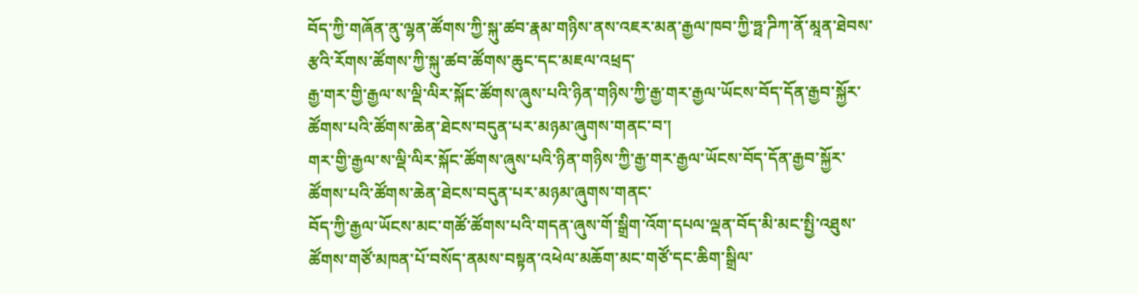བོད་ཀྱི་གཞོན་ནུ་ལྷན་ཚོགས་ཀྱི་སྐུ་ཚབ་རྣམ་གཉིས་ནས་འཇར་མན་རྒྱལ་ཁབ་ཀྱི་ཧྥ་ཌིཀ་ནོ་མཱན་ཐེབས་རྩའི་རོགས་ཚོགས་ཀྱི་སྐུ་ཚབ་ཚོགས་ཆུང་དང་མཇལ་འཕྲད་
རྒྱ་གར་གྱི་རྒྱལ་ས་ལྡི་ལིར་སྐོང་ཚོགས་ཞུས་པའི་ཉིན་གཉིས་ཀྱི་རྒྱ་གར་རྒྱལ་ཡོངས་བོད་དོན་རྒྱབ་སྐྱོར་ཚོགས་པའི་ཚོགས་ཆེན་ཐེངས་བདུན་པར་མཉམ་ཞུགས་གནང་བ་།
གར་གྱི་རྒྱལ་ས་ལྡི་ལིར་སྐོང་ཚོགས་ཞུས་པའི་ཉིན་གཉིས་ཀྱི་རྒྱ་གར་རྒྱལ་ཡོངས་བོད་དོན་རྒྱབ་སྐྱོར་ཚོགས་པའི་ཚོགས་ཆེན་ཐེངས་བདུན་པར་མཉམ་ཞུགས་གནང་
བོད་ཀྱི་རྒྱལ་ཡོངས་མང་གཚོ་ཚོགས་པའི་གདན་ཞུས་གོ་སྒྲིག་འོག་དཔལ་ལྡན་བོད་མི་མང་སྤྱི་འཐུས་ཚོགས་གཙོ་མཁན་པོ་བསོད་ནམས་བསྟན་འཕེལ་མཆོག་མང་གཙོ་དང་ཆིག་སྒྲིལ་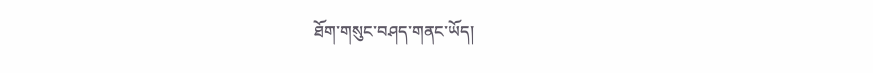ཐོག་གསུང་བཤད་གནང་ཡོད།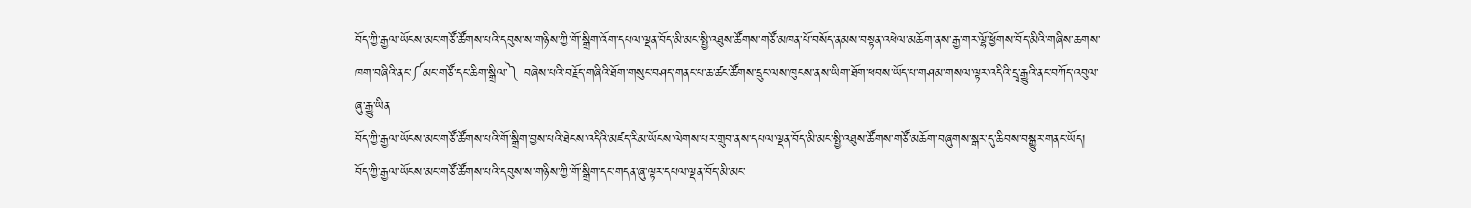བོད་ཀྱི་རྒྱལ་ཡོངས་མང་གཙོ་ཚོགས་པའི་དབུས་ས་གཉིས་ཀྱི་གོ་སྒྲིག་འོག་དཔལ་ལྡན་བོད་མི་མང་སྤྱི་འཐུས་ཚོགས་གཙོ་མཁན་པོ་བསོད་ནམས་བསྟན་འཕེལ་མཆོག་ནས་རྒྱ་གར་ལྷོ་ཕྱོགས་བོད་མིའི་གཞིས་ཆགས་ཁག་བཞིའི་ནང་༼མང་གཙོ་དང་ཆིག་སྒྲིལ་༽ བཞེས་པའི་བརྗོད་གཞིའི་ཐོག་གསུང་བཤད་གནང་པ་ཆ་ཚང་ཚོགས་དྲུང་ལས་ཁུངས་ནས་ཡིག་ཐོག་ཕབས་ཡོད་པ་གཤམ་གསལ་ལྟར་འདིའི་དྲྭ་རྒྱུའི་ནང་བཀོད་འབུལ་ཞུ་རྒྱུ་ཡིན
བོད་ཀྱི་རྒྱལ་ཡོངས་མང་གཙོ་ཚོགས་པའི་གོ་སྒྲིག་བྱས་པའི་ཐེངས་འདིའི་མཛད་རིམ་ཡོངས་ལེགས་པར་གྲུབ་ནས་དཔལ་ལྡན་བོད་མི་མང་སྤྱི་འཐུས་ཚོགས་གཙོ་མཆོག་བཞུགས་སྒར་དུ་ཆིབས་བསྒྱུར་གནང་ཡོད།
བོད་ཀྱི་རྒྱལ་ཡོངས་མང་གཙོ་ཚོགས་པའི་དབུས་ས་གཉིས་ཀྱི་གོ་སྒྲིག་དང་གདན་ཞུ་ལྟར་དཔལ་ལྡན་བོད་མི་མང་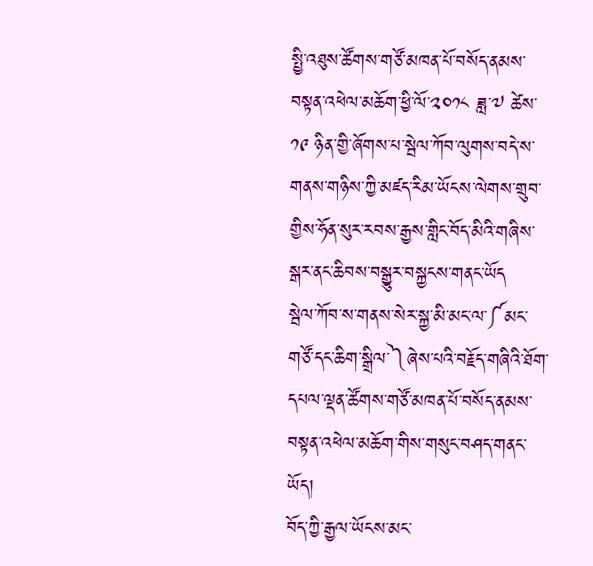སྤྱི་འཐུས་ཚོགས་གཙོ་མཁན་པོ་བསོད་ནམས་བསྟན་འཕེལ་མཆོག་ཕྱི་ལོ་༢༠༡༨ ཟླ་༧ ཚེས་༡༩ ཉིན་གྱི་ཞོགས་པ་སྦེལ་ཀོབ་ལུགས་བདེ་ས་གནས་གཉིས་ཀྱི་མཛད་རིམ་ཡོངས་ལེགས་གྲུབ་གྱིས་ཧོན་སུར་རབས་རྒྱས་གླིང་བོད་མིའི་གཞིས་སྒར་ནང་ཆིབས་བསྒྱུར་བསྐྱངས་གནང་ཡོད
སྦེལ་ཀོབ་ས་གནས་སེར་སྐྱ་མི་མང་ལ་༼མང་གཙོ་དང་ཆིག་སྒྲིལ་༽ཞེས་པའི་བརྗོད་གཞིའི་ཐོག་དཔལ་ལྡན་ཚོགས་གཙོ་མཁན་པོ་བསོད་ནམས་བསྟན་འཕེལ་མཆོག་གིས་གསུང་བཤད་གནང་ཡོད།
བོད་ཀྱི་རྒྱལ་ཡོངས་མང་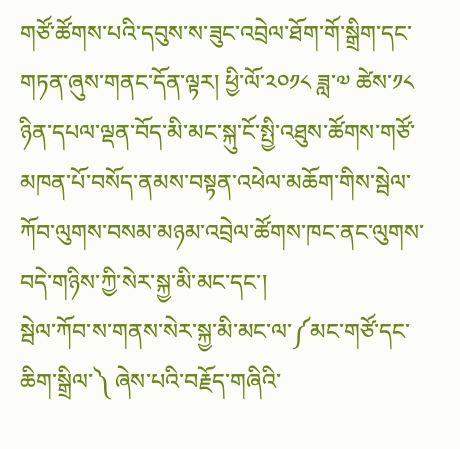གཙོ་ཚོགས་པའི་དབུས་ས་ཟུང་འབྲེལ་ཐོག་གོ་སྒྲིག་དང་གཏན་ཞུས་གནང་དོན་ལྟར། ཕྱི་ལོ་༢༠༡༨ ཟླ་༧ ཚེས་༡༨ ཉིན་དཔལ་ལྡན་བོད་མི་མང་སྐུ་ངོ་སྤྱི་འཐུས་ཚོགས་གཙོ་མཁན་པོ་བསོད་ནམས་བསྟན་འཕེལ་མཆོག་གིས་སྦེལ་ཀོབ་ལུགས་བསམ་མཉམ་འབྲེལ་ཚོགས་ཁང་ནང་ལུགས་བདེ་གཉིས་ཀྱི་སེར་སྐྱ་མི་མང་དང་།
སྦེལ་ཀོབ་ས་གནས་སེར་སྐྱ་མི་མང་ལ་༼མང་གཙོ་དང་ཆིག་སྒྲིལ་༽ ཞེས་པའི་བརྗོད་གཞིའི་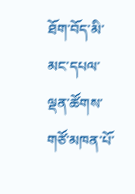ཐོག་བོད་མི་མང་དཔལ་ལྡན་ཚོགས་གཙོ་མཁན་པོ་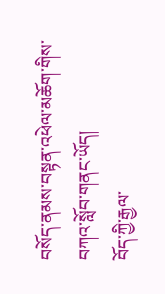བསོད་ནམས་བསྟན་འཕེལ་མཆོག་གིས་བཀའ་སློབ་གནང་ཡོད།
བོད་ཀྱི་རྒྱལ་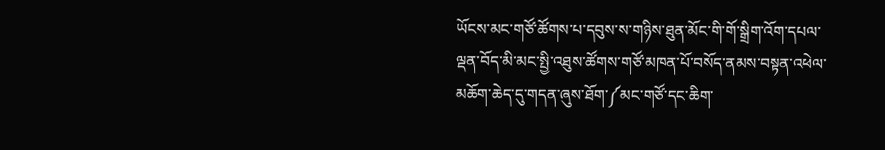ཡོངས་མང་གཙོ་ཚོགས་པ་དབུས་ས་གཉིས་ཐུན་མོང་གི་གོ་སྒྲིག་འོག་དཔལ་ལྡན་བོད་མི་མང་སྤྱི་འཐུས་ཚོགས་གཙོ་མཁན་པོ་བསོད་ནམས་བསྟན་འཕེལ་མཆོག་ཆེད་དུ་གདན་ཞུས་ཐོག་༼མང་གཙོ་དང་ཆིག་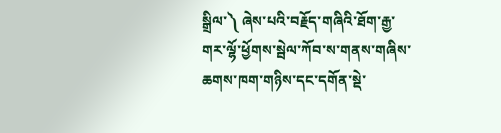སྒྲིལ་༽ ཞེས་པའི་བརྗོད་གཞིའི་ཐོག་རྒྱ་གར་ལྷོ་ཕྱོགས་སྦེལ་ཀོབ་ས་གནས་གཞིས་ཆགས་ཁག་གཉིས་དང་དགོན་སྡེ་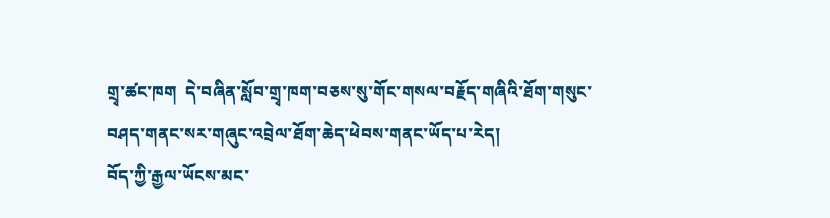གྲྭ་ཚང་ཁག  དེ་བཞིན་སློབ་གྲྭ་ཁག་བཅས་སུ་གོང་གསལ་བརྗོད་གཞིའི་ཐོག་གསུང་བཤད་གནང་སར་གཞུང་འབྲེལ་ཐོག་ཆེད་ཕེབས་གནང་ཡོད་པ་རེད།
བོད་ཀྱི་རྒྱལ་ཡོངས་མང་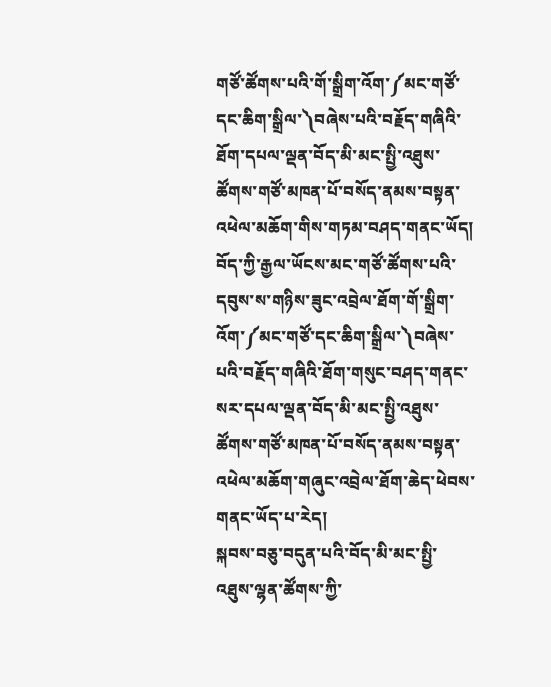གཙོ་ཚོགས་པའི་གོ་སྒྲིག་འོག་༼མང་གཙོ་དང་ཆིག་སྒྲིལ་༽བཞེས་པའི་བརྗོད་གཞིའི་ཐོག་དཔལ་ལྡན་བོད་མི་མང་སྤྱི་འཐུས་ཚོགས་གཙོ་མཁན་པོ་བསོད་ནམས་བསྟན་འཕེལ་མཆོག་གིས་གཏམ་བཤད་གནང་ཡོད།
བོད་ཀྱི་རྒྱལ་ཡོངས་མང་གཙོ་ཚོགས་པའི་དབུས་ས་གཉིས་ཟུང་འབྲེལ་ཐོག་གོ་སྒྲིག་འོག་༼མང་གཙོ་དང་ཆིག་སྒྲིལ་༽བཞེས་པའི་བརྗོད་གཞིའི་ཐོག་གསུང་བཤད་གནང་སར་དཔལ་ལྡན་བོད་མི་མང་སྤྱི་འཐུས་ཚོགས་གཙོ་མཁན་པོ་བསོད་ནམས་བསྟན་འཕེལ་མཆོག་གཞུང་འབྲེལ་ཐོག་ཆེད་ཕེབས་གནང་ཡོད་པ་རེད།
སྐབས་བཅུ་བདུན་པའི་བོད་མི་མང་སྤྱི་འཐུས་ལྷན་ཚོགས་ཀྱི་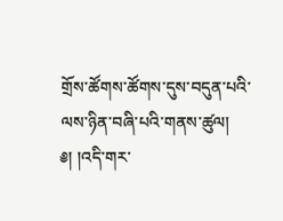གྲོས་ཚོགས་ཚོགས་དུས་བདུན་པའི་ལས་ཉིན་བཞི་པའི་གནས་ཚུལ།
༅། །འདི་གར་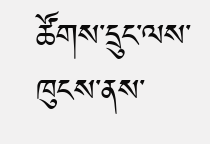ཚོགས་དྲུང་ལས་ཁུངས་ནས་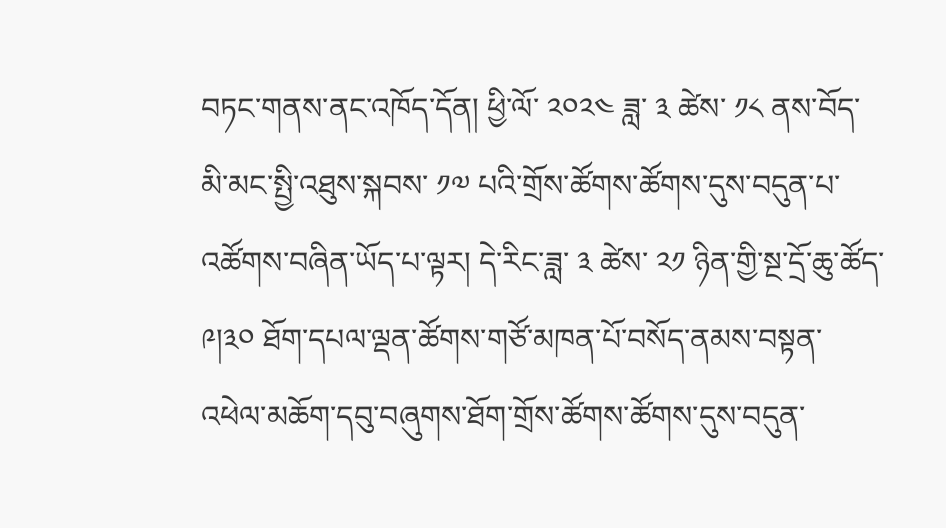བཏང་གནས་ནང་འཁོད་དོན། ཕྱི་ལོ་ ༢༠༢༤ ཟླ་ ༣ ཚེས་ ༡༨ ནས་བོད་མི་མང་སྤྱི་འཐུས་སྐབས་ ༡༧ པའི་གྲོས་ཚོགས་ཚོགས་དུས་བདུན་པ་འཚོགས་བཞིན་ཡོད་པ་ལྟར། དེ་རིང་ཟླ་ ༣ ཚེས་ ༢༡ ཉིན་གྱི་སྔ་དྲོ་ཆུ་ཚོད་ ༩།༣༠ ཐོག་དཔལ་ལྡན་ཚོགས་གཙོ་མཁན་པོ་བསོད་ནམས་བསྟན་འཕེལ་མཆོག་དབུ་བཞུགས་ཐོག་གྲོས་ཚོགས་ཚོགས་དུས་བདུན་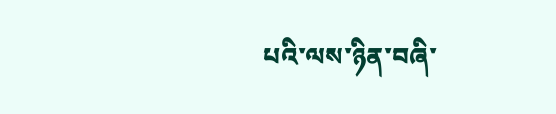པའི་ལས་ཉིན་བཞི་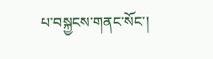པ་བསྐྱངས་གནང་སོང་།